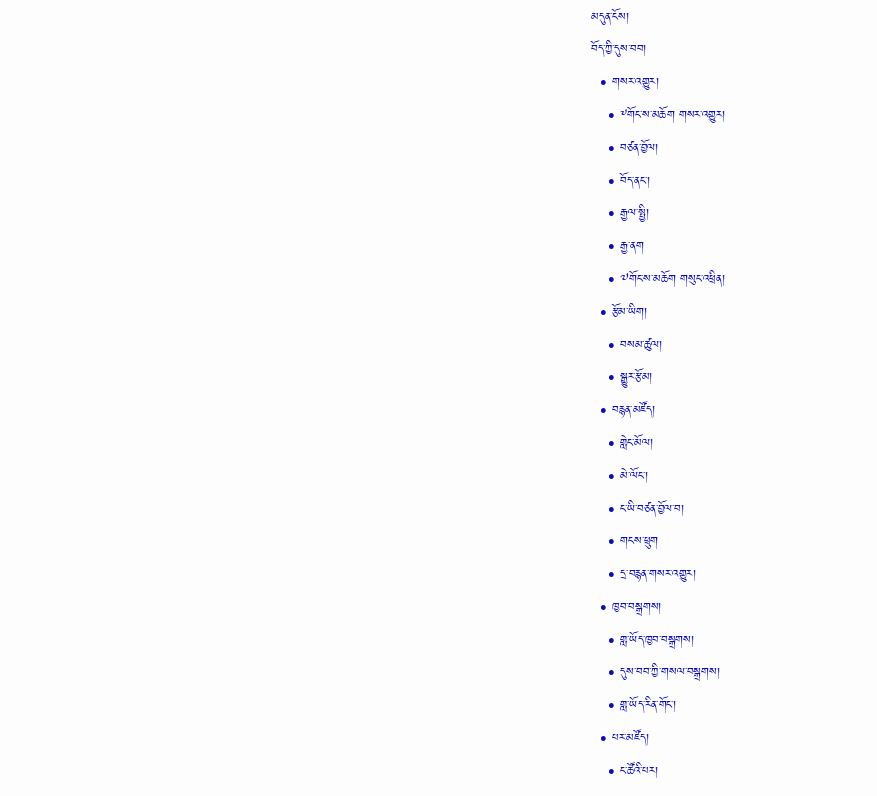མདུན་ངོས།
བོད་ཀྱི་དུས་བབ།
  • གསར་འགྱུར།
    • ༸གོང་ས་མཆོག གསར་འགྱུར།
    • བཙན་བྱོལ།
    • བོད་ནང་།
    • རྒྱལ་སྤྱི།
    • རྒྱ་ནག
    • ༧གོང་ས་མཆོག གསུང་འཕྲིན།
  • རྩོམ་ཡིག།
    • བསམ་ཚུལ།
    • སྒྱུར་རྩོམ།
  • བརྙན་མཛོད།
    • གླེང་མོལ།
    • མེ་ལོང་།
    • ང་ཡི་བཙན་བྱོལ་བ།
    • གངས་ཕྲུག
    • དྲ་བརྙན་གསར་འགྱུར།
  • ཁྱབ་བསྒྲགས།
    • གླ་ཡོད་ཁྱབ་བསྒྲགས།
    • དུས་བབ་ཀྱི་གསལ་བསྒྲགས།
    • གླ་ཡོད་རིན་གོང་།
  • པར་མཛོད།
    • ང་ཚོའི་པར།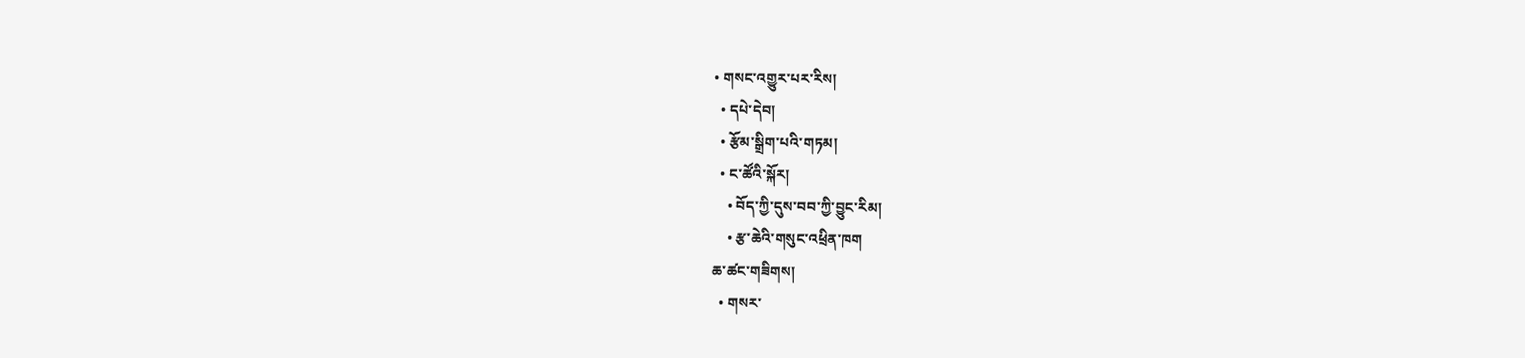• གསང་འགྱུར་པར་རིས།
  • དཔེ་དེབ།
  • རྩོམ་སྒྲིག་པའི་གཏམ།
  • ང་ཚོའི་སྐོར།
    • བོད་ཀྱི་དུས་བབ་ཀྱི་བྱུང་རིམ།
    • རྩ་ཆེའི་གསུང་འཕྲིན་ཁག
ཆ་ཚང་གཟིགས།
  • གསར་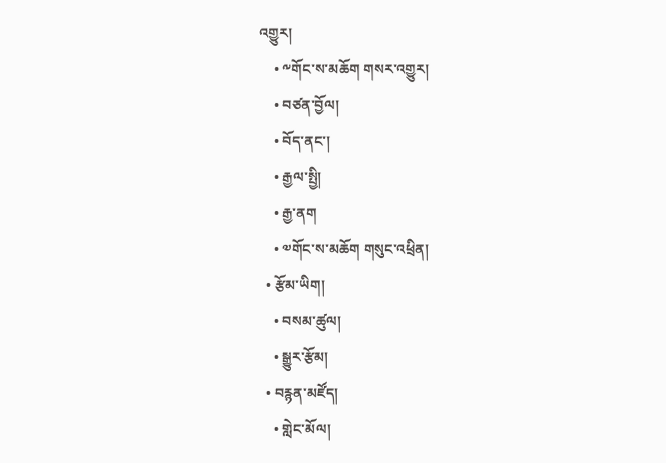འགྱུར།
    • ༸གོང་ས་མཆོག གསར་འགྱུར།
    • བཙན་བྱོལ།
    • བོད་ནང་།
    • རྒྱལ་སྤྱི།
    • རྒྱ་ནག
    • ༧གོང་ས་མཆོག གསུང་འཕྲིན།
  • རྩོམ་ཡིག།
    • བསམ་ཚུལ།
    • སྒྱུར་རྩོམ།
  • བརྙན་མཛོད།
    • གླེང་མོལ།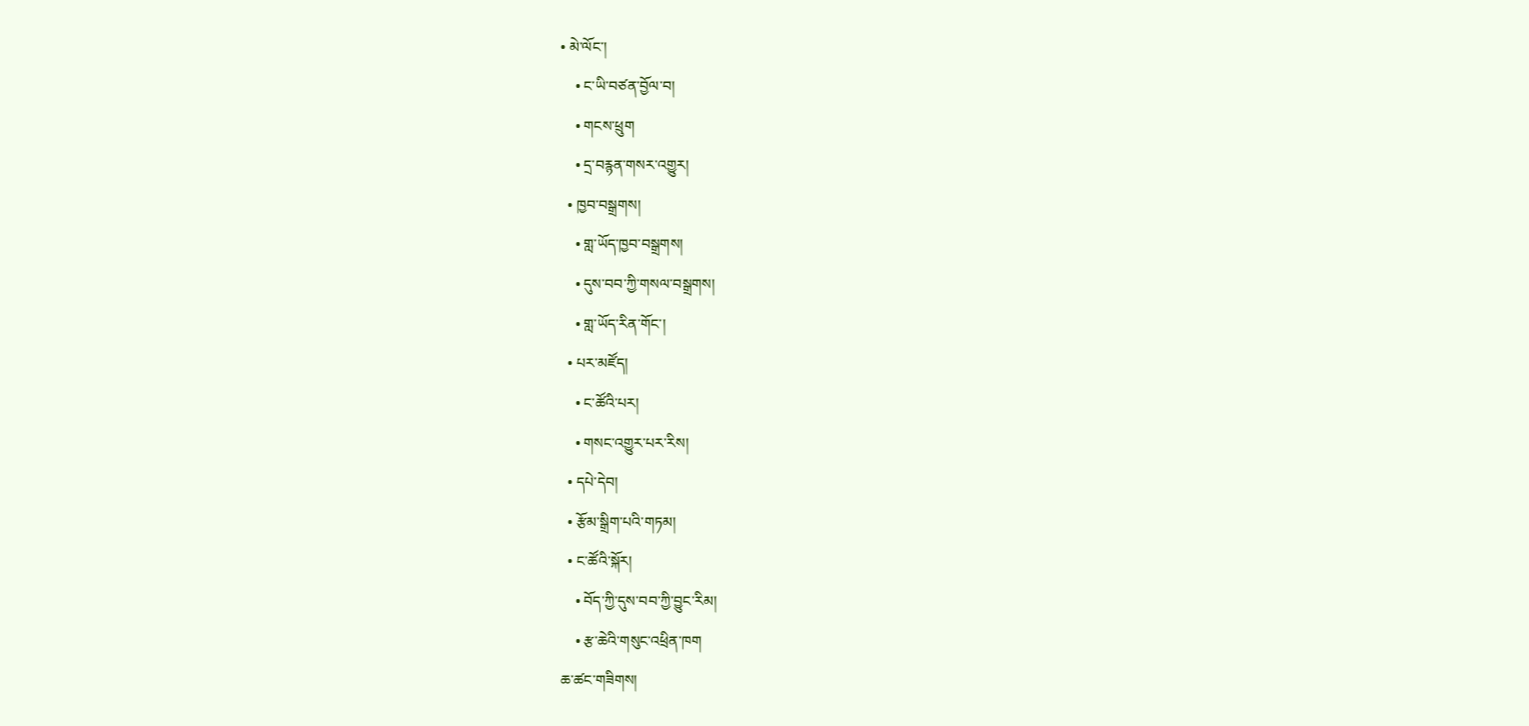• མེ་ལོང་།
    • ང་ཡི་བཙན་བྱོལ་བ།
    • གངས་ཕྲུག
    • དྲ་བརྙན་གསར་འགྱུར།
  • ཁྱབ་བསྒྲགས།
    • གླ་ཡོད་ཁྱབ་བསྒྲགས།
    • དུས་བབ་ཀྱི་གསལ་བསྒྲགས།
    • གླ་ཡོད་རིན་གོང་།
  • པར་མཛོད།
    • ང་ཚོའི་པར།
    • གསང་འགྱུར་པར་རིས།
  • དཔེ་དེབ།
  • རྩོམ་སྒྲིག་པའི་གཏམ།
  • ང་ཚོའི་སྐོར།
    • བོད་ཀྱི་དུས་བབ་ཀྱི་བྱུང་རིམ།
    • རྩ་ཆེའི་གསུང་འཕྲིན་ཁག
ཆ་ཚང་གཟིགས།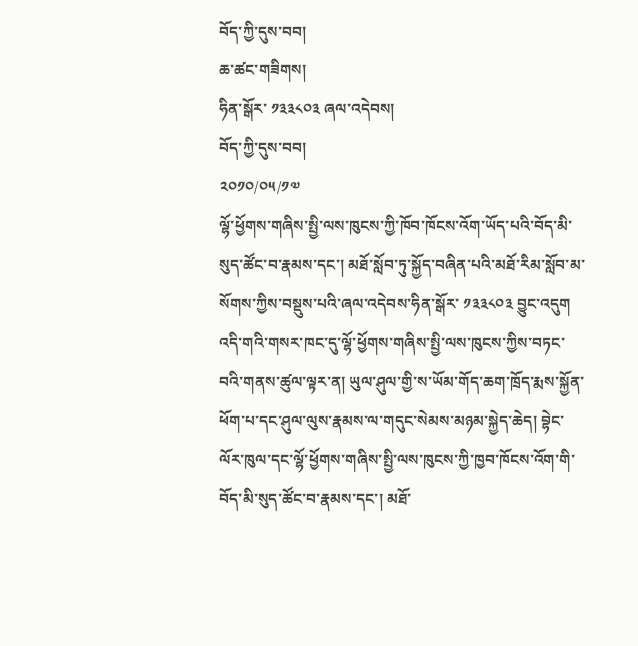བོད་ཀྱི་དུས་བབ།
ཆ་ཚང་གཟིགས།
ཧིན་སྒོར་ ༡༣༣༨༠༣ ཞལ་འདེབས།
བོད་ཀྱི་དུས་བབ།
༢༠༡༠/༠༥/༡༧
ལྷོ་ཕྱོགས་གཞིས་སྤྱི་ལས་ཁུངས་ཀྱི་ཁོབ་ཁོངས་འོག་ཡོད་པའི་བོད་མི་སུད་ཚོང་བ་རྣམས་དང་། མཐོ་སློབ་ཏུ་སྐྱོད་བཞིན་པའི་མཐོ་རིམ་སློབ་མ་སོགས་ཀྱིས་བསྡུས་པའི་ཞལ་འདེབས་ཧིན་སྒོར་ ༡༣༣༨༠༣ བྱུང་འདུག
འདི་གའི་གསར་ཁང་དུ་ལྷོ་ཕྱོགས་གཞིས་སྤྱི་ལས་ཁུངས་ཀྱིས་བཏང་བའི་གནས་ཚུལ་ལྟར་ན། ཡུལ་ཤུལ་གྱི་ས་ཡོམ་གོད་ཆག་ཁྲོད་རྨས་སྐྱོན་ཕོག་པ་དང་ཤུལ་ལུས་རྣམས་ལ་གདུང་སེམས་མཉམ་སྐྱེད་ཆེད། བྷེང་ལོར་ཁུལ་དང་ལྷོ་ཕྱོགས་གཞིས་སྤྱི་ལས་ཁུངས་ཀྱི་ཁྱབ་ཁོངས་འོག་གི་བོད་མི་སུད་ཚོང་བ་རྣམས་དང་། མཐོ་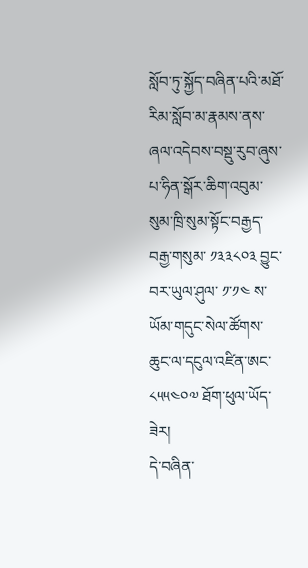སློབ་ཏུ་སྐྱོད་བཞིན་པའི་མཐོ་རིམ་སློབ་མ་རྣམས་ནས་ཞལ་འདེབས་བསྡུ་རུབ་ཞུས་པ་ཧིན་སྒོར་ཆིག་འབུམ་སུམ་ཁྲི་སུམ་སྟོང་བརྒྱད་བརྒྱ་གསུམ་ ༡༣༣༨༠༣ བྱུང་བར་ཡུལ་ཤུལ་ ༡་༡༤ ས་ཡོམ་གདུང་སེལ་ཚོགས་ཆུང་ལ་དངུལ་འཛིན་ཨང་ ༨༥༥༤༠༧ ཐོག་ཕུལ་ཡོད་ཟེར།
དེ་བཞིན་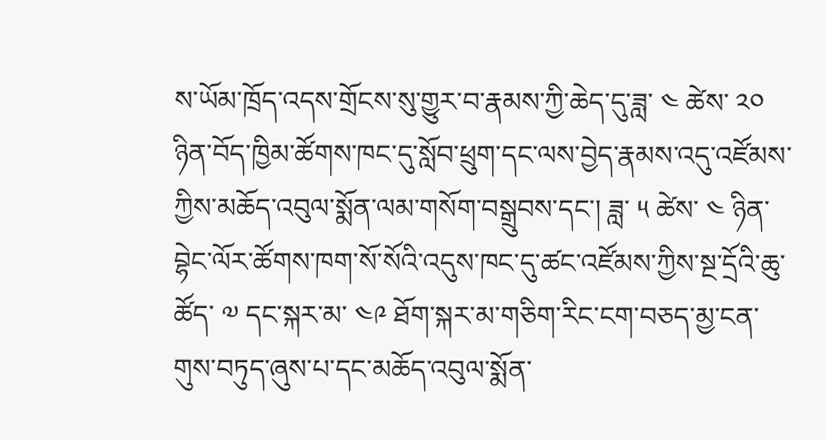ས་ཡོམ་ཁྲོད་འདས་གྲོངས་སུ་གྱུར་བ་རྣམས་ཀྱི་ཆེད་དུ་ཟླ་ ༤ ཚེས་ ༢༠ ཉིན་བོད་ཁྱིམ་ཚོགས་ཁང་དུ་སློབ་ཕྲུག་དང་ལས་བྱེད་རྣམས་འདུ་འཛོམས་ཀྱིས་མཆོད་འབུལ་སྨོན་ལམ་གསོག་བསྒྲུབས་དང་། ཟླ་ ༥ ཚེས་ ༤ ཉིན་བྷེང་ལོར་ཚོགས་ཁག་སོ་སོའི་འདུས་ཁང་དུ་ཚང་འཛོམས་ཀྱིས་སྔ་དྲོའི་ཆུ་ཚོད་ ༧ དང་སྐར་མ་ ༤༩ ཐོག་སྐར་མ་གཅིག་རིང་ངག་བཅད་མྱ་ངན་གུས་བཏུད་ཞུས་པ་དང་མཆོད་འབུལ་སྨོན་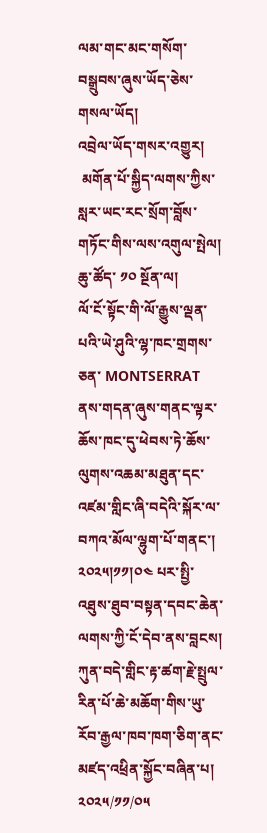ལམ་གང་མང་གསོག་བསྒྲུབས་ཞུས་ཡོད་ཅེས་གསལ་ཡོད།
འབྲེལ་ཡོད་གསར་འགྱུར།
 མགོན་པོ་སྐྱིད་ལགས་ཀྱིས་སླར་ཡང་རང་སྲོག་བློས་གཏོང་གིས་ལས་འགུལ་སྤེལ།
ཆུ་ཚོད་ ༡༠ སྔོན་ལ།
ལོ་ངོ་སྟོང་གི་ལོ་རྒྱུས་ལྡན་པའི་ཡེ་ཤུའི་ལྷ་ཁང་གྲགས་ཅན་ MONTSERRAT ནས་གདན་ཞུས་གནང་ལྟར་ཆོས་ཁང་དུ་ཕེབས་ཏེ་ཆོས་ལུགས་འཆམ་མཐུན་དང་འཛམ་གླིང་ཞི་བདེའི་སྐོར་ལ་བཀའ་མོལ་ལྷུག་པོ་གནང་། ༢༠༢༥།༡༡།༠༤ པར་སྤྱི་འཐུས་ཐུབ་བསྟན་དབང་ཆེན་ལགས་ཀྱི་ངོ་དེབ་ནས་བླངས།
ཀུན་བདེ་གླིང་རྟ་ཚག་རྗེ་སྤྲུལ་རིན་པོ་ཆེ་མཆོག་གིས་ཡུ་རོབ་རྒྱལ་ཁབ་ཁག་ཅིག་ནང་མཛད་འཕྲིན་སྐྱོང་བཞིན་པ།
༢༠༢༥/༡༡/༠༥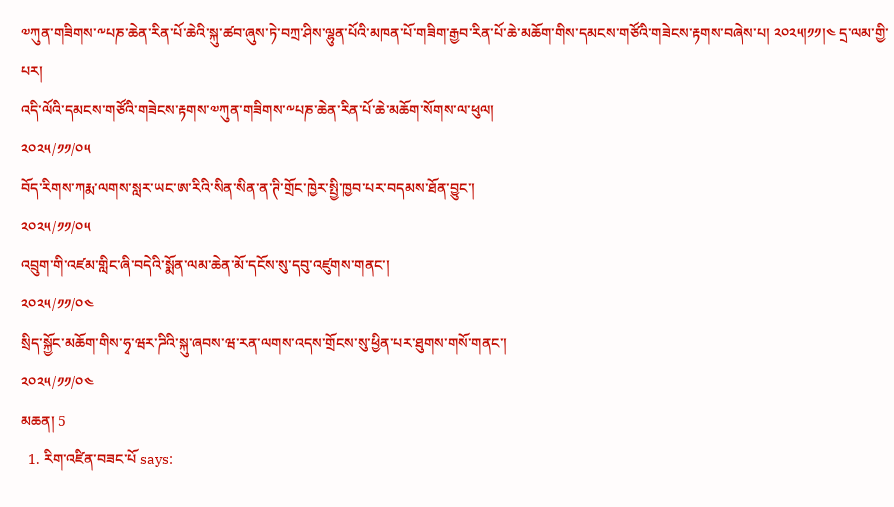༧ཀུན་གཟིགས་༸པཎ་ཆེན་རིན་པོ་ཆེའི་སྐུ་ཚབ་ཞུས་ཏེ་བཀྲ་ཤིས་ལྷུན་པོའི་མཁན་པོ་གཟིག་རྒྱབ་རིན་པོ་ཆེ་མཆོག་གིས་དམངས་གཙོའི་གཟེངས་རྟགས་བཞེས་པ། ༢༠༢༥།༡༡།༤ དྲ་ལམ་གྱི་པར།
འདི་ལོའི་དམངས་གཙོའི་གཟེངས་རྟགས་༧ཀུན་གཟིགས་༸པཎ་ཆེན་རིན་པོ་ཆེ་མཆོག་སོགས་ལ་ཕུལ།
༢༠༢༥/༡༡/༠༥
བོད་རིགས་ཀརྨ་ལགས་སླར་ཡང་ཨ་རིའི་སིན་སིན་ན་ཊི་གྲོང་ཁྱེར་སྤྱི་ཁྱབ་པར་བདམས་ཐོན་བྱུང་།
༢༠༢༥/༡༡/༠༥
འབྲུག་གི་འཛམ་གླིང་ཞི་བདེའི་སྨོན་ལམ་ཆེན་མོ་དངོས་སུ་དབུ་འཛུགས་གནང་།
༢༠༢༥/༡༡/༠༤
སྲིད་སྐྱོང་མཆོག་གིས་ཧྭ་ཝར་ཌིའི་སྐུ་ཞབས་ཝ་རན་ལགས་འདས་གྲོངས་སུ་ཕྱིན་པར་ཐུགས་གསོ་གནང་།
༢༠༢༥/༡༡/༠༤
མཆན། 5
  1. རིག་འཛིན་བཟང་པོ says: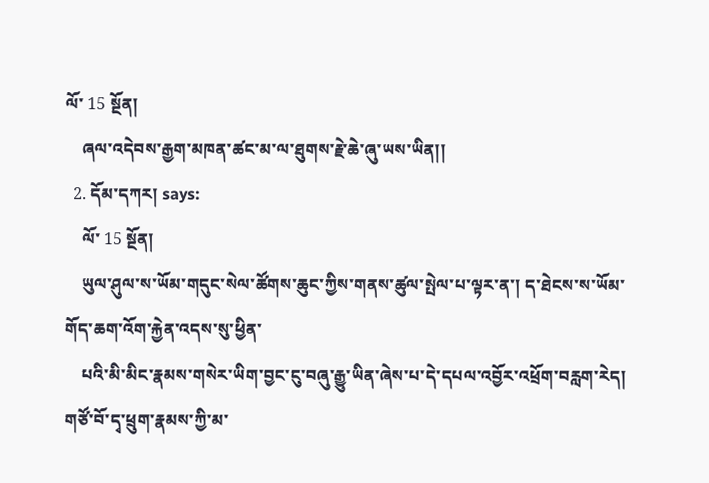ལོ་ 15 སྔོན།
    ཞལ་འདེབས་རྒྱག་མཁན་ཚང་མ་ལ་ཐུགས་རྗེ་ཆེ་ཞུ་ཡས་ཡིན།།
  2. དོམ་དཀར། says:
    ལོ་ 15 སྔོན།
    ཡུལ་ཤུལ་ས་ཡོམ་གདུང་སེལ་ཚོགས་ཆུང་ཀྱིས་གནས་ཚུལ་སྤེལ་པ་ལྟར་ན་། ད་ཐེངས་ས་ཡོམ་གོད་ཆག་འོག་རྐྱེན་འདས་སུ་ཕྱིན་
    པའི་མི་མིང་རྣམས་གསེར་ཡིག་བྱང་ངུ་བཞུ་རྒྱུ་ཡིན་ཞེས་པ་དེ་དཔལ་འབྱོར་འཕྲོག་བརླག་རེད། གཙོ་བོ་དྭ་ཕྲུག་རྣམས་ཀྱི་མ་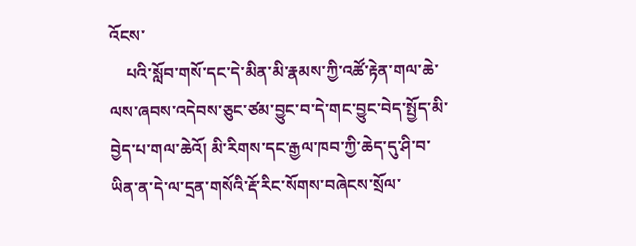འོངས་
    པའི་སློབ་གསོ་དང་དེ་མིན་མི་རྣམས་ཀྱི་འཚོ་རྟེན་གལ་ཆེ་ལས་ཞབས་འདེབས་ཅུང་ཙམ་བྱུང་བ་དེ་གང་བྱུང་བེད་སྤྱོད་མི་བྱེད་པ་གལ་ཆེའོ། མི་རིགས་དང་རྒྱལ་ཁབ་ཀྱི་ཆེད་དུ་ཤི་བ་ཡིན་ན་དེ་ལ་དྲན་གསོའི་རྡོ་རིང་སོགས་བཞེངས་སྲོལ་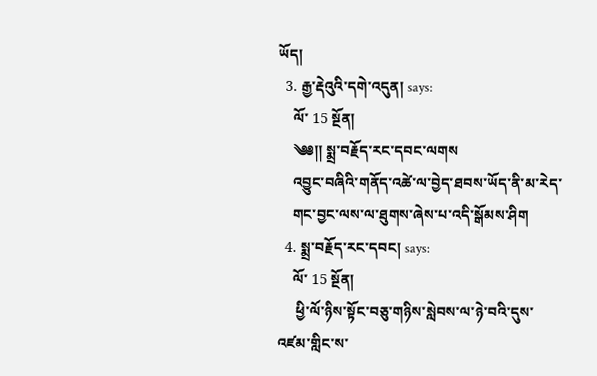ཡོད།
  3. རྒྱ་རྡེའུའི་དགེ་འདུན། says:
    ལོ་ 15 སྔོན།
    ༄༅།། སྨྲ་བརྗོད་རང་དབང་ལགས
    འབྱུང་བཞིའི་གནོད་འཚེ་ལ་བྱེད་ཐབས་ཡོད་ནི་མ་རེད་
    གང་བྱང་ལས་ལ་ཐུགས་ཞེས་པ་འདི་སྒོམས་ཤིག
  4. སྨྲ་བརྗོད་རང་དབང། says:
    ལོ་ 15 སྔོན།
     ཕྱི་ལོ་ཉིས་སྟོང་བཅུ་གཉིས་སླེབས་ལ་ཉེ་བའི་དུས་འཇ༹མ་གླིང་ས་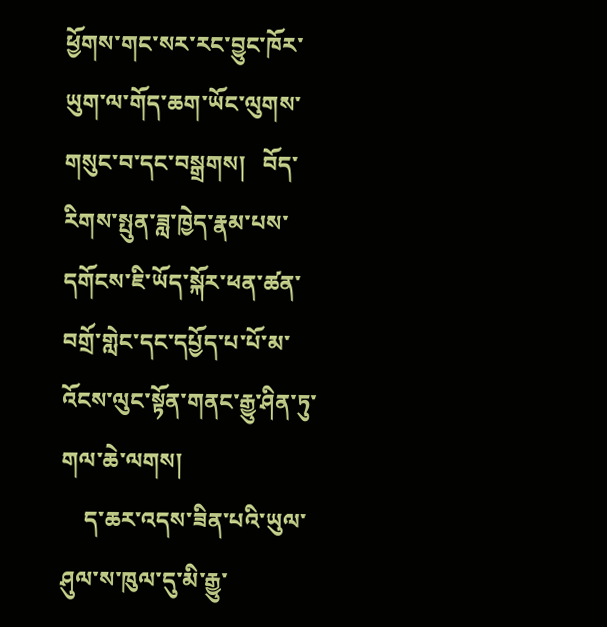ཕྱོགས་གང་སར་རང་བྱུང་ཁོར་ཡུག་ལ་གོད་ཆག་ཡོང་ལུགས་གསུང་བ་དང་བསྒྲགས།   བོད་རིགས་སྤུན་ཟླ་ཁྱེད་རྣམ་པས་དགོངས་ཇི་ཡོད་སྐོར་ཕན་ཆ༹ན་བགྲོ་གླེང་དང་དཔྱོད་པ་པོ་མ་འོངས་ལུང་སྟོན་གནང་རྒྱུ་ཤིན་ཏུ་གལ་ཆེ་ལགས།
    ད་ཆར་འདས་ཟིན་པའི་ཡུལ་ཤུལ་ས་ཁུལ་དུ་མི་རྒྱུ་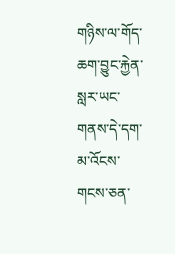གཉིས་ལ་གོད་ཆག་བྱུང་རྐྱེན་  སླར་ཡང་གནས་དེ་དག་མ་འོངས་གངས་ཅན་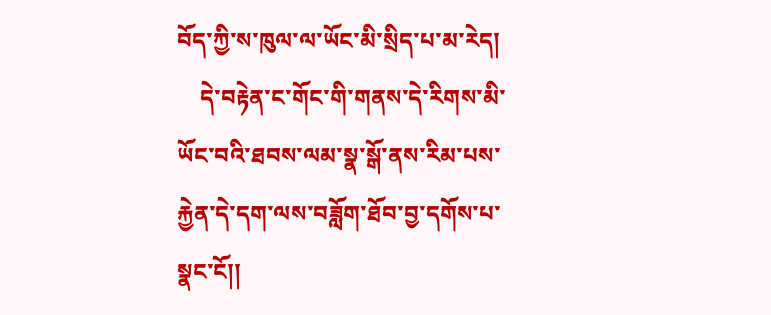བོད་ཀྱི་ས་ཁུལ་ལ་ཡོང་མི་སྲིད་པ་མ་རེད།
    དེ་བརྟེན་ང་གོང་གི་གནས་དེ་རིགས་མི་ཡོང་བའི་ཐབས་ལམ་སྣ་སྒོ་ནས་རིམ་པས་རྐྱེན་དེ་དག་ལས་བཟློག་ཐོབ་བྱ་དགོས་པ་སྣང་ངོ།།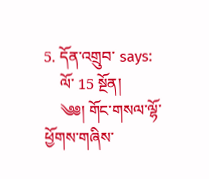5. དོན་འགྲུབ་ says:
    ལོ་ 15 སྔོན།
    ༄༅། གོང་གསལ་ལྷོ་ཕྱོགས་གཞིས་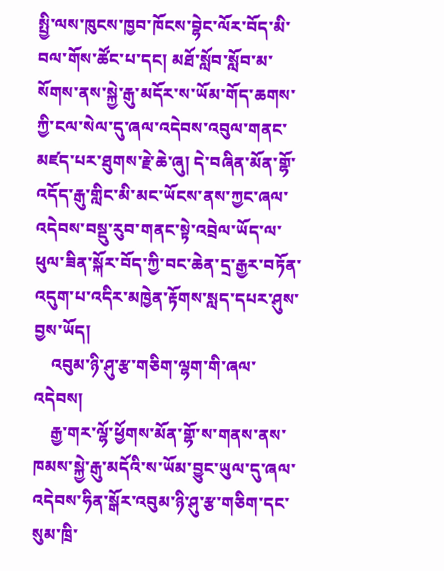སྤྱི་ལས་ཁུངས་ཁྱབ་ཁོངས་བྷེང་ལོར་བོད་མི་བལ་གོས་ཚོང་པ་དང། མཐོ་སློབ་སློབ་མ་སོགས་ནས་སྐྱེ་རྒུ་མདོར་ས་ཡོམ་གོད་ཆགས་ཀྱི་ངལ་སེལ་དུ་ཞལ་འདེབས་འབུལ་གནང་མཛད་པར་ཐུགས་རྗེ་ཆེ་ཞུ། དེ་བཞིན་མོན་གྷོ་འདོད་རྒུ་གླིང་མི་མང་ཡོངས་ནས་ཀྱང་ཞལ་འདེབས་བསྡུ་རུབ་གནང་སྟེ་འབྲེལ་ཡོད་ལ་ཕུལ་ཟིན་སྐོར་བོད་ཀྱི་བང་ཆེན་དྲ་རྒྱར་བཏོན་འདུག་པ་འདིར་མཁྱེན་རྟོགས་སླད་དཔར་ཤུས་བྱས་ཡོད།
    འབུམ་ཉི་ཤུ་རྩ་གཅིག་ལྷག་གི་ཞལ་འདེབས།
    རྒྱ་གར་ལྷོ་ཕྱོགས་མོན་གྷོ་ས་གནས་ནས་ཁམས་སྐྱེ་རྒུ་མདོའི་ས་ཡོམ་བྱུང་ཡུལ་དུ་ཞལ་འདེབས་ཧིན་སྒོར་འབུམ་ཉི་ཤུ་རྩ་གཅིག་དང་སུམ་ཁྲི་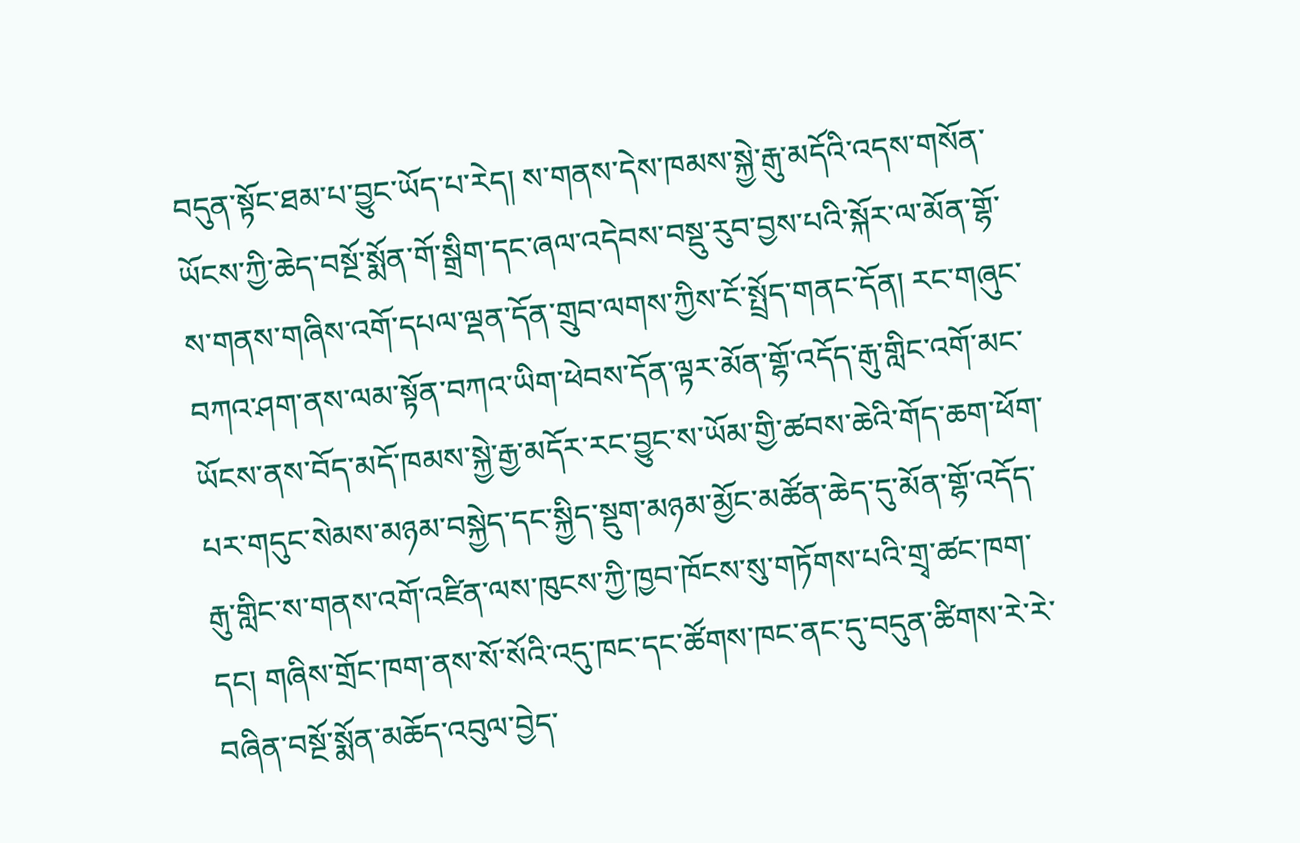བདུན་སྟོང་ཐམ་པ་བྱུང་ཡོད་པ་རེད། ས་གནས་དེས་ཁམས་སྐྱེ་རྒུ་མདོའི་འདས་གསོན་ཡོངས་ཀྱི་ཆེད་བསྔོ་སྨོན་གོ་སྒྲིག་དང་ཞལ་འདེབས་བསྡུ་རུབ་བྱས་པའི་སྐོར་ལ་མོན་གྷོ་ས་གནས་གཞིས་འགོ་དཔལ་ལྡན་དོན་གྲུབ་ལགས་ཀྱིས་ངོ་སྤྲོད་གནང་དོན། རང་གཞུང་བཀའ་ཤག་ནས་ལམ་སྟོན་བཀའ་ཡིག་ཕེབས་དོན་ལྟར་མོན་གྷོ་འདོད་རྒུ་གླིང་འགོ་མང་ཡོངས་ནས་བོད་མདོ་ཁམས་སྐྱེ་རྒྱ་མདོར་རང་བྱུང་ས་ཡོམ་གྱི་ཚབས་ཆེའི་གོད་ཆག་ཕོག་པར་གདུང་སེམས་མཉམ་བསྐྱེད་དང་སྐྱིད་སྡུག་མཉམ་མྱོང་མཚོན་ཆེད་དུ་མོན་གྷོ་འདོད་རྒུ་གླིང་ས་གནས་འགོ་འཛིན་ལས་ཁུངས་ཀྱི་ཁྱབ་ཁོངས་སུ་གཏོགས་པའི་གྲྭ་ཚང་ཁག་དང། གཞིས་གྲོང་ཁག་ནས་སོ་སོའི་འདུ་ཁང་དང་ཚོགས་ཁང་ནང་དུ་བདུན་ཚིགས་རེ་རེ་བཞིན་བསྔོ་སྨོན་མཆོད་འབུལ་བྱེད་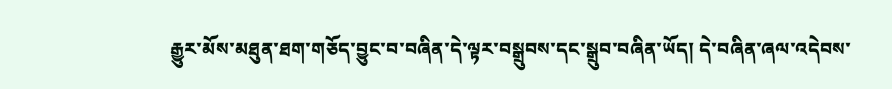རྒྱུར་མོས་མཐུན་ཐག་གཅོད་བྱུང་བ་བཞིན་དེ་ལྟར་བསྒྲུབས་དང་སྒྲུབ་བཞིན་ཡོད། དེ་བཞིན་ཞལ་འདེབས་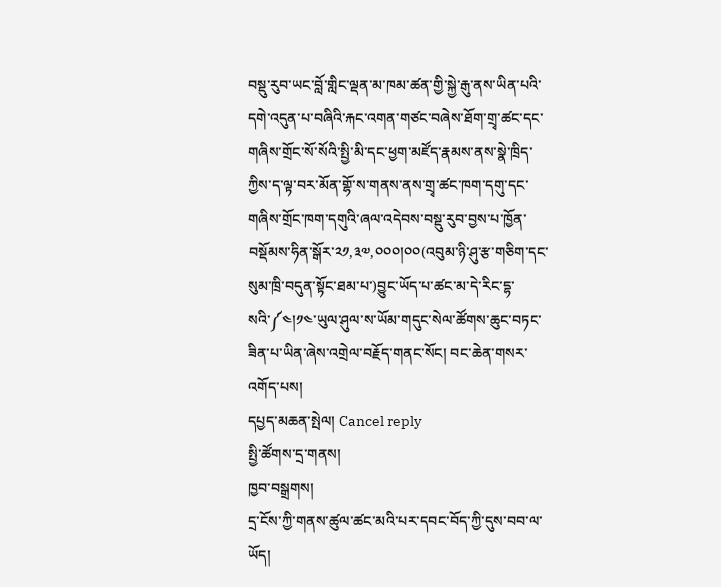བསྡུ་རུབ་ཡང་བློ་གླིང་ལྡན་མ་ཁམ་ཚན་གྱི་སྐྱེ་རྒུ་ནས་ཡིན་པའི་དགེ་འདུན་པ་བཞིའི་རྐང་འགན་གཙང་བཞེས་ཐོག་གྲྭ་ཚང་དང་གཞིས་གྲོང་སོ་སོའི་སྤྱི་མི་དང་ཕྱག་མཛོད་རྣམས་ནས་སྣེ་ཁྲིད་ཀྱིས་ད་ལྟ་བར་མོན་གྷོ་ས་གནས་ནས་གྲྭ་ཚང་ཁག་དགུ་དང་གཞིས་གྲོང་ཁག་དགུའི་ཞལ་འདེབས་བསྡུ་རུབ་བྱས་པ་ཁྱོན་བསྡོམས་ཧིན་སྒོར་༢༡,༣༧,༠༠༠།༠༠(འབུམ་ཉི་ཤུ་རྩ་གཅིག་དང་སུམ་ཁྲི་བདུན་སྟོང་ཐམ་པ་)བྱུང་ཡོད་པ་ཚང་མ་དེ་རིང་དྷ་སའི་༼༤།༡༤་ཡུལ་ཤུལ་ས་ཡོམ་གདུང་སེལ་ཚོགས་ཆུང་བཏང་ཟིན་པ་ཡིན་ཞེས་འགྲེལ་བརྗོད་གནང་སོང། བང་ཆེན་གསར་འགོད་པས།
དཔྱད་མཆན་སྤེལ། Cancel reply
སྤྱི་ཚོགས་དྲ་གནས།
ཁྱབ་བསྒྲགས།
དྲ་ངོས་ཀྱི་གནས་ཚུལ་ཚང་མའི་པར་དབང་བོད་ཀྱི་དུས་བབ་ལ་ཡོད།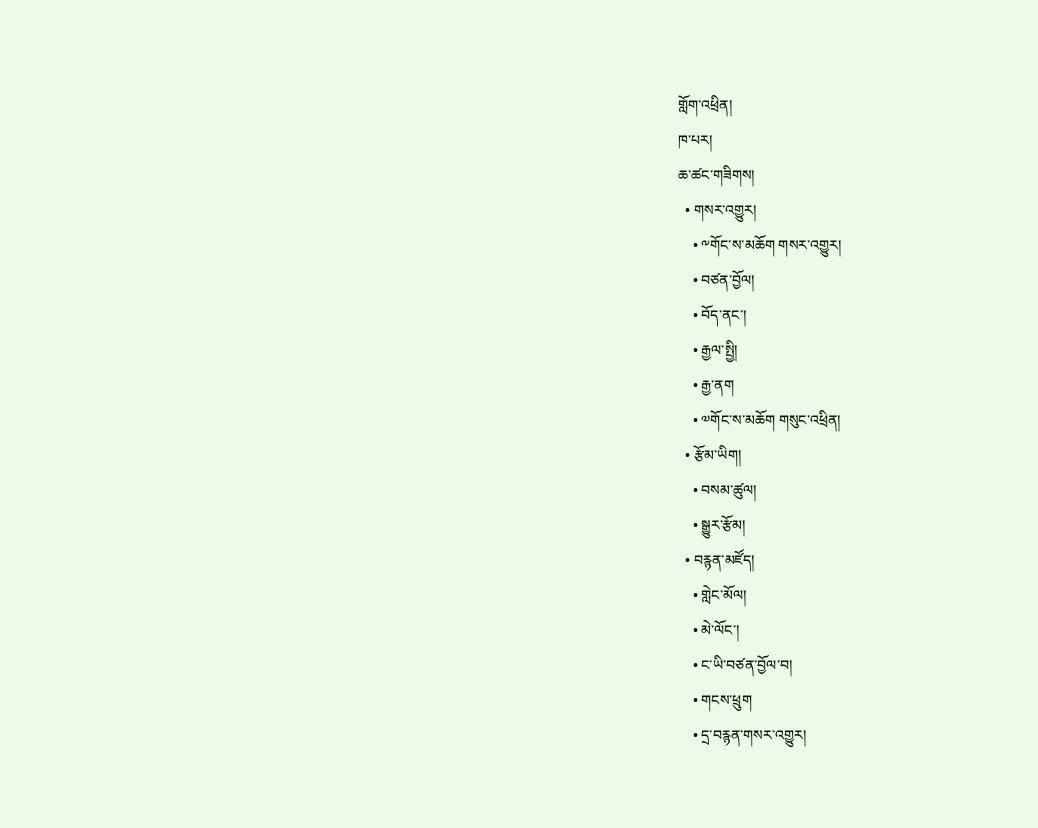གློག་འཕྲིན།
ཁ་པར།
ཆ་ཚང་གཟིགས།
  • གསར་འགྱུར།
    • ༸གོང་ས་མཆོག གསར་འགྱུར།
    • བཙན་བྱོལ།
    • བོད་ནང་།
    • རྒྱལ་སྤྱི།
    • རྒྱ་ནག
    • ༧གོང་ས་མཆོག གསུང་འཕྲིན།
  • རྩོམ་ཡིག།
    • བསམ་ཚུལ།
    • སྒྱུར་རྩོམ།
  • བརྙན་མཛོད།
    • གླེང་མོལ།
    • མེ་ལོང་།
    • ང་ཡི་བཙན་བྱོལ་བ།
    • གངས་ཕྲུག
    • དྲ་བརྙན་གསར་འགྱུར།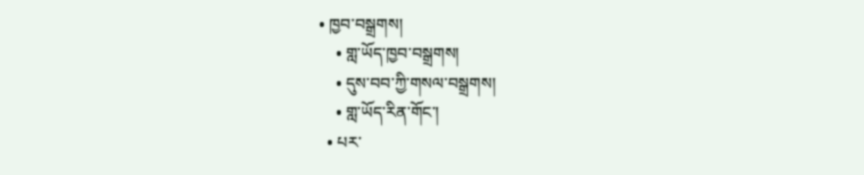• ཁྱབ་བསྒྲགས།
    • གླ་ཡོད་ཁྱབ་བསྒྲགས།
    • དུས་བབ་ཀྱི་གསལ་བསྒྲགས།
    • གླ་ཡོད་རིན་གོང་།
  • པར་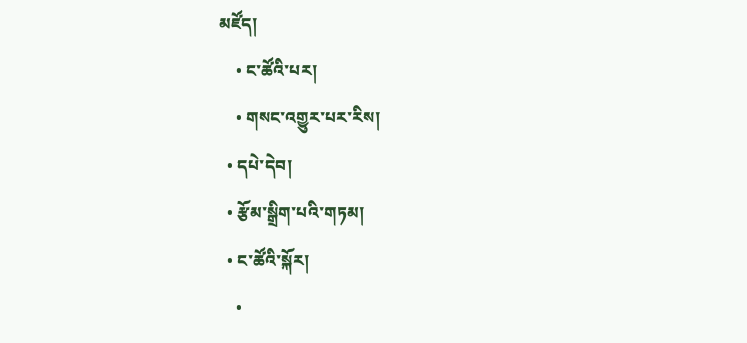མཛོད།
    • ང་ཚོའི་པར།
    • གསང་འགྱུར་པར་རིས།
  • དཔེ་དེབ།
  • རྩོམ་སྒྲིག་པའི་གཏམ།
  • ང་ཚོའི་སྐོར།
    •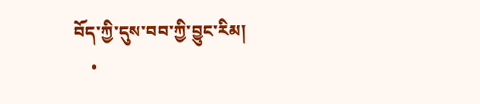བོད་ཀྱི་དུས་བབ་ཀྱི་བྱུང་རིམ།
    •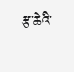རྩ་ཆེའི་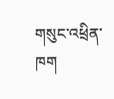གསུང་འཕྲིན་ཁག